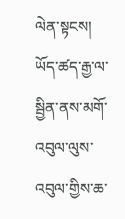ལེན་སྟངས། ཡོད་ཚད་རྒྱ་ལ་སྦྱིན་ནས་མགོ་འབུལ་ལུས་འབུལ་གྱིས་ཆ་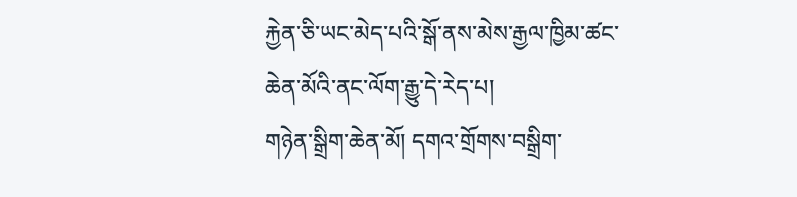རྐྱེན་ཅི་ཡང་མེད་པའི་སྒོ་ནས་མེས་རྒྱལ་ཁྱིམ་ཚང་ཆེན་མོའི་ནང་ལོག་རྒྱུ་དེ་རེད་པ།
གཉེན་སྒྲིག་ཆེན་མོ། དགའ་གྲོགས་བསྒྲིག་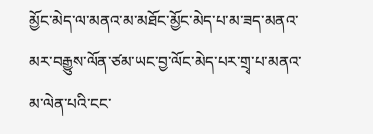མྱོང་མེད་ལ་མནའ་མ་མཐོང་མྱོང་མེད་པ་མ་ཟད་མནའ་མར་བརྒྱུས་ལོན་ཙམ་ཡང་བྱ་ལོང་མེད་པར་གྲྭ་པ་མནའ་མ་ལེན་པའི་ངང་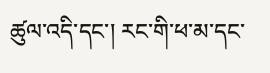ཚུལ་འདི་དང་། རང་གི་ཕ་མ་དང་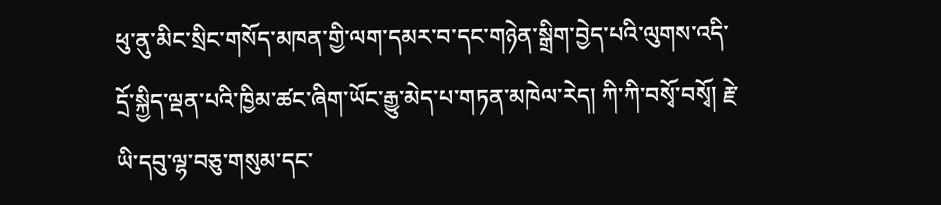ཕུ་ནུ་མིང་སྲིང་གསོད་མཁན་གྱི་ལག་དམར་བ་དང་གཉེན་སྒྲིག་བྱེད་པའི་ལུགས་འདི་དྲོ་སྐྱིད་ལྡན་པའི་ཁྱིམ་ཚང་ཞིག་ཡོང་རྒྱུ་མེད་པ་གཏན་མཁེལ་རེད། ཀི་ཀི་བསྭོ་བསྭོ། རྗེ་ཡི་དབུ་ལྷ་བཅུ་གསུམ་དང་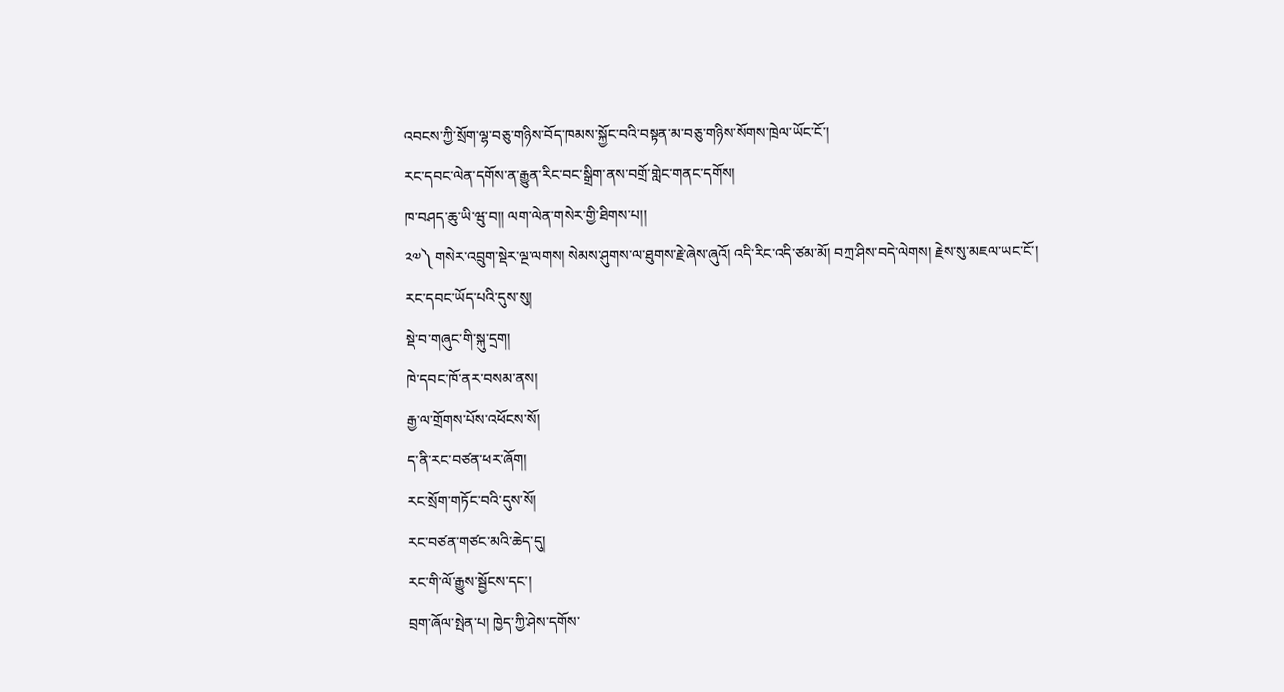འབངས་ཀྱི་སྲོག་ལྷ་བཅུ་གཉིས་བོད་ཁམས་སྐྱོང་བའི་བསྟན་མ་བཅུ་གཉིས་སོགས་ཁྲེལ་ཡོང་ངོ་།
རང་དབང་ལེན་དགོས་ན་རྒྱུན་རིང་བང་སྒྲིག་ནས་བགྲོ་གླེང་གནང་དགོས།
ཁ་བཤད་ཆུ་ཡི་ཝུ་བ།། ལག་ལེན་གསེར་གྱི་ཐིགས་པ།།
༢༧༽ གསེར་འབྲུག་སྡེར་ལྔ་ལགས། སེམས་ཤུགས་ལ་ཐུགས་རྗེ་ཞེས་ཞུའོ། འདི་རིང་འདི་ཙམ་མོ། བཀྲ་ཤིས་བདེ་ལེགས། རྗེས་སུ་མཇལ་ཡང་ངོ་།
རང་དབང་ཡོད་པའི་དུས་སུ།
སྡེ་བ་གཞུང་གི་སྐུ་དྲག།
ཁེ་དབང་ཁོ་ནར་བསམ་ནས།
རྒྱ་ལ་གྲོགས་པོས་འཕོངས་སོ།
ད་ནི་རང་བཙན་ཕར་ཞོག།
རང་སྲོག་གཏོང་བའི་དུས་སོ།
རང་བཙན་གཙང་མའི་ཆེད་དུ།
རང་གི་ལོ་རྒྱུས་སྦྱོངས་དང་།
བྲག་ཞོལ་སྤེན་པ། ཁྱེད་ཀྱི་ཤེས་དགོས་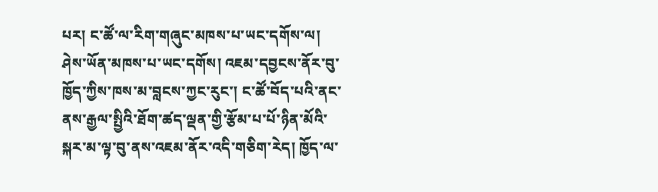པར། ང་ཚོ་ལ་རིག་གཞུང་མཁས་པ་ཡང་དགོས་ལ། ཤེས་ཡོན་མཁས་པ་ཡང་དགོས། འཇམ་དབྱངས་ནོར་བུ་ཁྱོད་ཀྱིས་ཁས་མ་བླངས་ཀྱང་རུང་། ང་ཚོ་བོད་པའི་ནང་ནས་རྒྱལ་སྤྱིའི་ཐོག་ཚད་ལྡན་གྱི་རྩོམ་པ་པོ་ཉིན་མོའི་སྐར་མ་ལྟ་བུ་ནས་འཇམ་ནོར་འདི་གཅིག་རེད། ཁྱོད་ལ་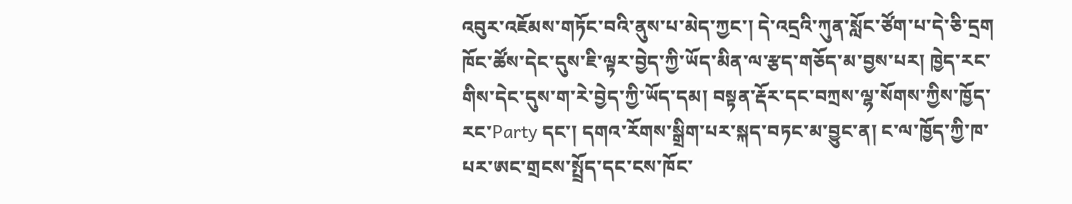འབུར་འཇོམས་གཏོང་བའི་ནུས་པ་མེད་ཀྱང་། དེ་འདྲའི་ཀུན་སློང་ཙོག་པ་དེ་ཅི་དྲག
ཁོང་ཚོས་དེང་དུས་ཇི་ལྟར་བྱེད་ཀྱི་ཡོད་མིན་ལ་རྩད་གཅོད་མ་བྱས་པར། ཁྱེད་རང་གིས་དེང་དུས་ག་རེ་བྱེད་ཀྱི་ཡོད་དམ། བསྟན་རྡོར་དང་བཀྲས་ལྷ་སོགས་ཀྱིས་ཁྱོད་རང་Party དང་། དགའ་རོགས་སྒྲིག་པར་སྐད་བཏང་མ་བྱུང་ན། ང་ལ་ཁྱོད་ཀྱི་ཁ་པར་ཨང་གྲངས་སྤྲོད་དང་ངས་ཁོང་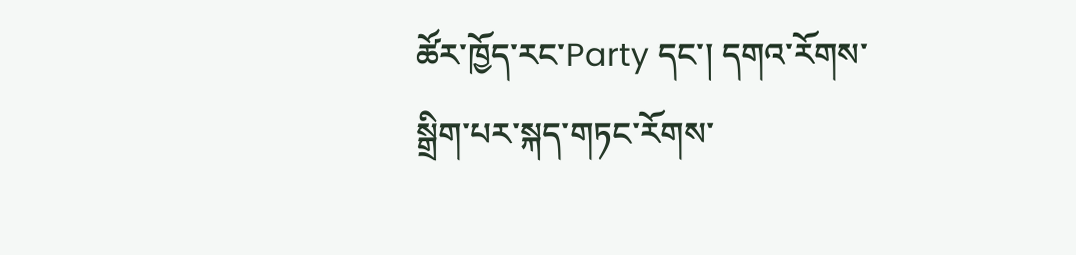ཚོར་ཁྱོད་རང་Party དང་། དགའ་རོགས་སྒྲིག་པར་སྐད་གཏང་རོགས་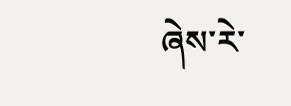ཞེས་རེ་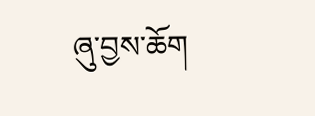ཞུ་བྱས་ཆོག